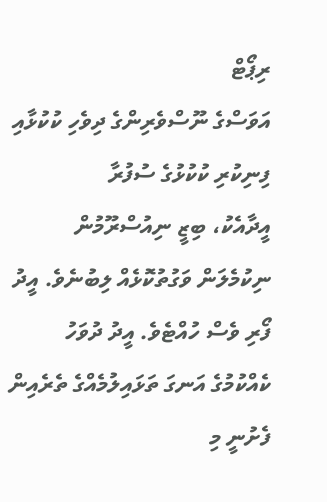ރިޕޯޓް
އަވަސްގެ ނޫސްވެރިންގެ ދިވެހި ކުކުޅާއި ފިނިކުރި ކުކުޅުގެ ސުފުރާ
އީދާއެކު، ބިޒީ ނިއުސްރޫމުން ނިކުމެލަން ވަގުތުކޮޅެއް ލިބުނެވެ. އީދު ފޯރި ވެސް ހުއްޓެވެ. އީދު ދުވަހު ކެއްކުމުގެ އަނގަ ތަޅައިލުމެއްގެ ތެރެއިން ފެށުނީ މި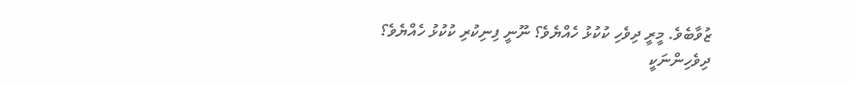ޒުވާބެވެ. މީރީ ދިވެހި ކުކުޅު ހެއްޔެވެ؟ ނޫނީ ފިނިކުރި ކުކުޅު ހެއްޔެވެ؟
ދިވެހިންނަކީ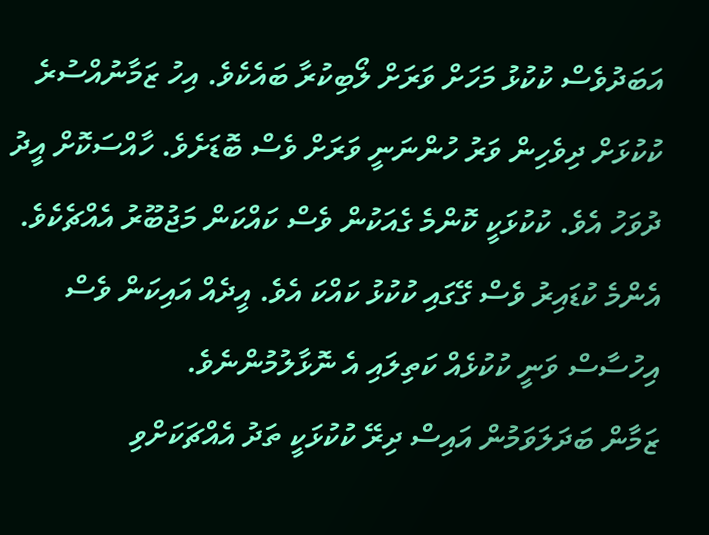އަބަދުވެސް ކުކުޅު މަހަށް ވަރަށް ލޯބިކުރާ ބައެކެވެ. އިހު ޒަމާނުއްސުރެ ކުކުޅަށް ދިވެހިން ވަރު ހުންނަނީ ވަރަށް ވެސް ބޮޑަށެވެ. ހާއްސަކޮށް އީދު ދުވަހު އެވެ. ކުކުޅަކީ ކޮންމެ ގެއަކުން ވެސް ކައްކަން މަޖުބޫރު އެއްޗެކެވެ. އެންމެ ކުޑައިރު ވެސް ގޭގައި ކުކުޅު ކައްކަ އެވެ. އީދެއް އައިކަން ވެސް އިހުސާސް ވަނީ ކުކުޅެއް ކަތިލައި އެ ނޮޅާލުމުންނެވެ.
ޒަމާން ބަދަލަވަމުން އައިސް ދިރޭ ކުކުޅަކީ ތަދު އެއްޗަކަށްވި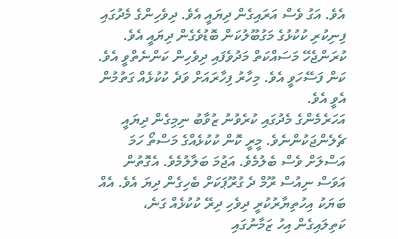އެވެ. އަގު ވެސް އަރައިގެން ދިޔައީ އެވެ. ދިވެހިންގެ މެދުގައި ފިނިކުރި ކުކުޅުގެ މަގުބޫލުކަން ބޮޑުވެގެން ދިޔައީ އެވެ. ކުރަންޖެހޭ މަސައްކަތް މަދުވެފައި ދިވެހިން ކަންނެތްވީ އެވެ. ކަން ފަސޭހަވީ އެވެ. މިހާރު ފިހާރައަށް ވަދެ ކުކުޅެއް ގަތުމުން އެވީ އެވެ.
އަހަރެމެންގެ މެދުގައި ކުރެވުނު ޒުވާބު ނިމިގެން ދިޔައީ ޗެލެންޖަކުންނެވެ. މީރީ ކޮން ކުކުޅެއްގެ މަސްތޯ ހަމަ އަސްލަށް ވެސް ބެލުމެވެ. އަޖުމަ ބަލާލުމެވެ. އެގޮތުން އަވަސް ނިއުސް ރޫމް ދެ ގުރޫޕަކަށް ބެހިގެން ދިޔަ އެވެ. އެއް ބަޔަކު އިހުތިޔާރުކުރީ ދިވެހި ދިރޭ ކުކުޅެއް ގަނެ، ކަތިލައިގެން އިހު ޒަމާނުގައި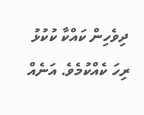ދިވެހިން ކައްކާ ކުކުޅު ރިހަ ކެއްކުމެވެ. އަނެއް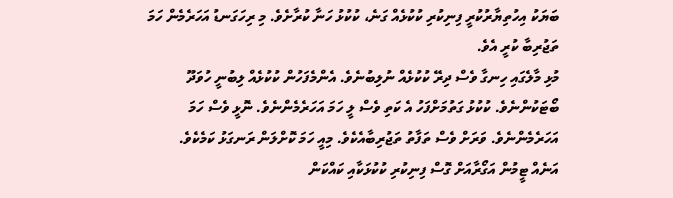ބަޔަކު އިހުތިޔާރުކުރީ ފިނިކުރި ކުކުޅެއް ގަނެ، ކުކުޅު ހަނާ ކުރާށެވެ. މި ރިހަގަނޑު އަހަރެމެން ހަމަ ތަޖުރިބާ ކުރީ އެވެ.
މުޅި މާލެގައި ހިނގާ ވެސް ދިރޭ ކުކުޅެއް ނުލިބުނެވެ. އެންމެފަހުން ކުކުޅެއް ލިބުނީ ހުވަދޫ ބޯޓަކުންނެވެ. ކުކުޅު ގަތުމަށްފަހު އެ ކަތި ވެސް ލީ ހަމަ އަހަރެމެންނެވެ. ނޮޅީ ވެސް ހަމަ އަހަރެމެންނެވެ. ވަރަށް ވެސް ތަފާތު ތަޖުރިބާއެކެވެ. މިއީ ހަމަ ކޮށްލަން ރަނގަޅު ކަމެކެވެ.
އަނެއް ޓީމުން އަގޯރާއަށް ގޮސް ފިނިކުރި ކުކުޅަކާއި ކައްކަން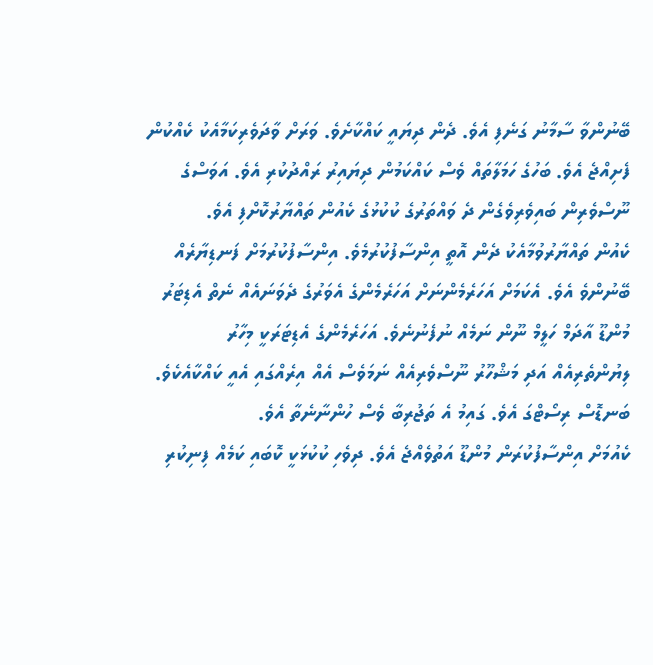ބޭނުންވާ ސާމާނު ގަނެފި އެވެ. ދެން ދިޔައީ ކައްކާށެވެ. ވަރަށް ވާދަވެރިކަމާއެކު ކެއްކުން ފެށިއްޖެ އެވެ. ބަހުގެ ހަމަލާތައް ވެސް ކައްކަމުން ދިޔައިރު ރައްދުކުރި އެވެ. އަވަސްގެ ނޫސްވެރިން ބައިވެރިވެގެން ދެ ވައްތަރުގެ ކުކުޅުގެ ކެއުން ތައްޔާރުކޮށްފި އެވެ.
ކެއުން ތައްޔާރުވުމާއެކު ދެން އޮތީ އިންސާފުކުރުމެވެ. އިންސާފުކުރުމަށް ފަނޑިޔާރެއް ބޭނުންވެ އެވެ. އެކަމަށް އަހަރެމެންނަށް އަހަރެމެންގެ އެވަރުގެ ދެވަނައެއް ނެތް އެޑިޓަރު މުންޑޫ އާދަމް ހަލީމް ނޫން ނަމެއް ނުފެނުނެވެ. އަހަރެމެންގެ އެޑިޓަރަކީ މިހާރު ލިޔުންތެރިއެއް އަދި މަޝްހޫރު ނޫސްވެރިއެއް ނަމަވެސް އެއް އިރެއްގައި އެއީ ކައްކާއެކެވެ. ބަނޑޮސް ރިސޯޓްގަ އެވެ. ގައިމު އެ ތަޖުރިބާ ވެސް ހުންނާނެތާ އެވެ.
ކެއުމަށް އިންސާފުކުރަން މުންޑޫ އަތުވެއްޖެ އެވެ. ދިވެހި ކުކުޅަކީ ކޮބައި ކަމެއް ފިނިކުރި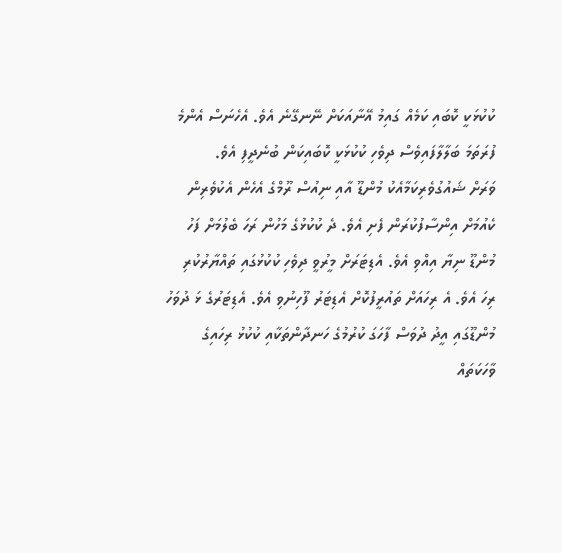ކުކުޅަކީ ކޮބައި ކަމެއް ގައިމު އޭނާއަކަށް ނޭނގޭނެ އެވެ. އެހެނަސް އެންމެ ފުރަތަމަ ބަލާލާފައިވެސް ދިވެހި ކުކުޅަކީ ކޮބައިކަން ބުނެދީފި އެވެ.
ވަރަށް ޝައުގުވެރިކަމާއެކު މުންޑޫ އާއި ނިއުސް ރޫމްގެ އެހެން އެކުވެރިން ކެއުމަށް އިންސާފުކުރަން ފެށި އެވެ. ދެ ކުކުޅުގެ މަހުން ރަހަ ބެލުމަށް ފަހު މުންޑޫ ނިޔާ އިއްވި އެވެ. އެޑިޓަރަށް މީރުވީ ދިވެހި ކުކުޅުގައި ތައްޔާރުކުރި ރިހަ އެވެ. އެ ރިހައަށް ތައުރީފުކޮށް އެޑިޓަރު ފޫހިނުވި އެވެ. އެޑިޓަރުގެ ޅަ ދުވަހު މުންޑޫގައި އީދު ދުވަސް ފާހަގަ ކުރުމުގެ ހަނދާންތަކާއި ކުކުޅު ރިހައިގެ ވާހަކަތައް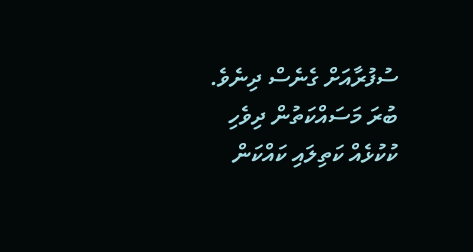ސުފުރާއަށް ގެނެސް ދިނެވެ.
ބުރަ މަސައްކަތުން ދިވެހި ކުކުޅެއް ކަތިލައި ކައްކަން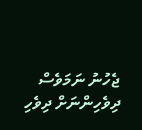ޖެހުނު ނަމަވެސް ދިވެހިންނަށް ދިވެހި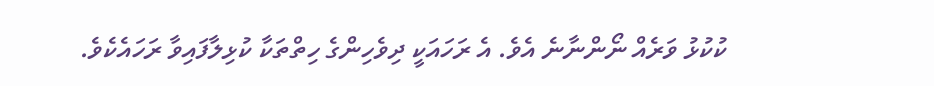ކުކުޅު ވަރެއް ނޯންނާނެ އެވެ. އެ ރަހައަކީ ދިވެހިންގެ ހިތްތަކާ ކުޅިލާފައިވާ ރަހައެކެވެ.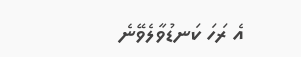އެ ރަހަ ކަނޑުވާލެވޭނެ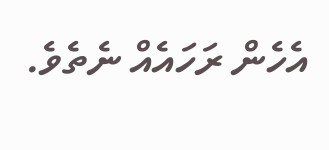އެހެން ރަހައެއް ނެތެވެ.